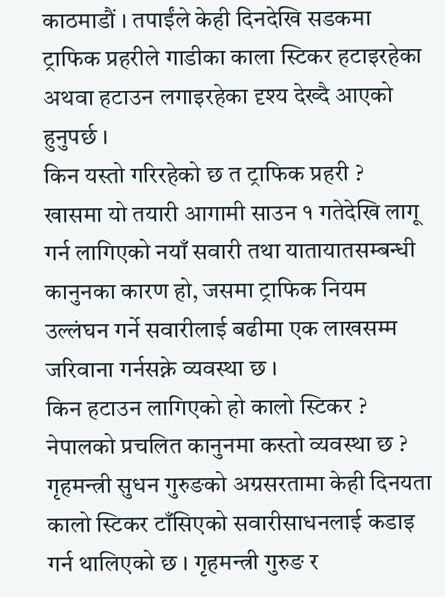काठमाडौं । तपाईंले केही दिनदेखि सडकमा ट्राफिक प्रहरीले गाडीका काला स्टिकर हटाइरहेका अथवा हटाउन लगाइरहेका दृश्य देख्दै आएको हुनुपर्छ ।
किन यस्तो गरिरहेको छ त ट्राफिक प्रहरी ?
खासमा यो तयारी आगामी साउन १ गतेदेखि लागू गर्न लागिएको नयाँ सवारी तथा यातायातसम्बन्धी कानुनका कारण हो, जसमा ट्राफिक नियम उल्लंघन गर्ने सवारीलाई बढीमा एक लाखसम्म जरिवाना गर्नसक्ने व्यवस्था छ ।
किन हटाउन लागिएको हो कालो स्टिकर ?
नेपालको प्रचलित कानुनमा कस्तो व्यवस्था छ ?
गृहमन्त्री सुधन गुरुङको अग्रसरतामा केही दिनयता कालो स्टिकर टाँसिएको सवारीसाधनलाई कडाइ गर्न थालिएको छ । गृहमन्त्री गुरुङ र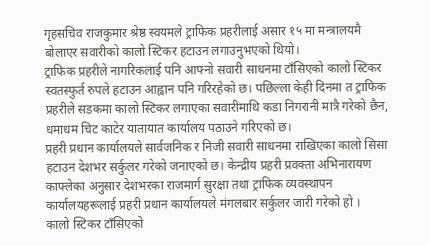गृहसचिव राजकुमार श्रेष्ठ स्वयमले ट्राफिक प्रहरीलाई असार १५ मा मन्त्रालयमै बोलाएर सवारीको कालो स्टिकर हटाउन लगाउनुभएको थियो।
ट्राफिक प्रहरीले नागरिकलाई पनि आफ्नो सवारी साधनमा टाँसिएको कालो स्टिकर स्वतस्फुर्त रुपले हटाउन आह्वान पनि गरिरहेको छ। पछिल्ला केही दिनमा त ट्राफिक प्रहरीले सडकमा कालो स्टिकर लगाएका सवारीमाथि कडा निगरानी मात्रै गरेको छैन, धमाधम चिट काटेर यातायात कार्यालय पठाउने गरिएको छ।
प्रहरी प्रधान कार्यालयले सार्वजनिक र निजी सवारी साधनमा राखिएका कालो सिसा हटाउन देशभर सर्कुलर गरेको जनाएको छ। केन्द्रीय प्रहरी प्रवक्ता अभिनारायण काफ्लेका अनुसार देशभरका राजमार्ग सुरक्षा तथा ट्राफिक व्यवस्थापन कार्यालयहरूलाई प्रहरी प्रधान कार्यालयले मंगलबार सर्कुलर जारी गरेको हो ।
कालो स्टिकर टाँसिएको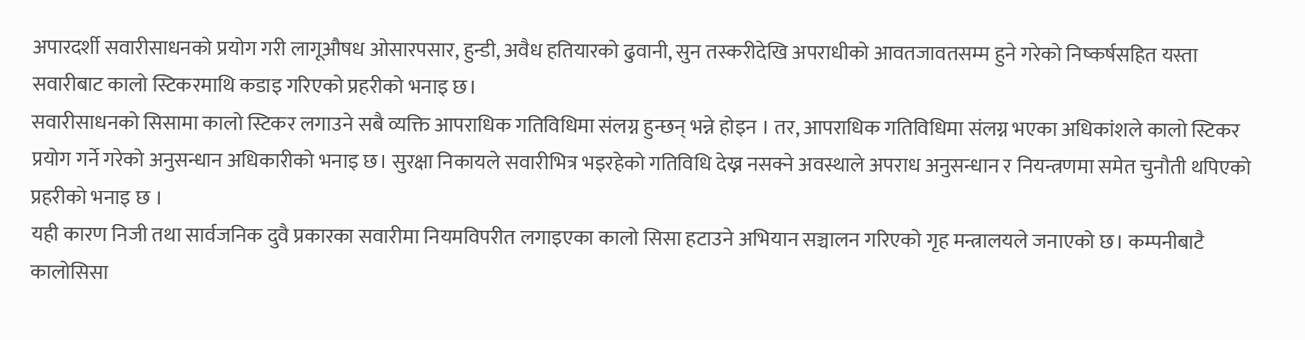अपारदर्शी सवारीसाधनको प्रयोग गरी लागूऔषध ओसारपसार, हुन्डी, अवैध हतियारको ढुवानी, सुन तस्करीदेखि अपराधीको आवतजावतसम्म हुने गरेको निष्कर्षसहित यस्ता सवारीबाट कालो स्टिकरमाथि कडाइ गरिएको प्रहरीको भनाइ छ।
सवारीसाधनको सिसामा कालो स्टिकर लगाउने सबै व्यक्ति आपराधिक गतिविधिमा संलग्न हुन्छन् भन्ने होइन । तर, आपराधिक गतिविधिमा संलग्न भएका अधिकांशले कालो स्टिकर प्रयोग गर्ने गरेको अनुसन्धान अधिकारीको भनाइ छ। सुरक्षा निकायले सवारीभित्र भइरहेको गतिविधि देख्न नसक्ने अवस्थाले अपराध अनुसन्धान र नियन्त्रणमा समेत चुनौती थपिएको प्रहरीको भनाइ छ ।
यही कारण निजी तथा सार्वजनिक दुवै प्रकारका सवारीमा नियमविपरीत लगाइएका कालो सिसा हटाउने अभियान सञ्चालन गरिएको गृह मन्त्रालयले जनाएको छ। कम्पनीबाटै कालोसिसा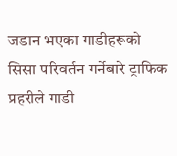जडान भएका गाडीहरूको सिसा परिवर्तन गर्नेबारे ट्राफिक प्रहरीले गाडी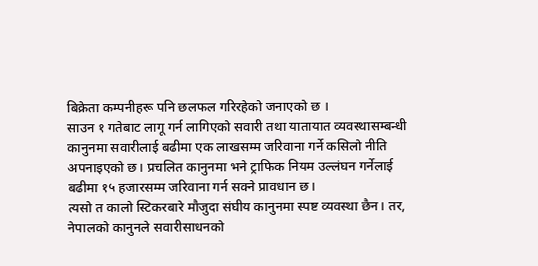बिक्रेता कम्पनीहरू पनि छलफल गरिरहेको जनाएको छ ।
साउन १ गतेबाट लागू गर्न लागिएको सवारी तथा यातायात व्यवस्थासम्बन्धी कानुनमा सवारीलाई बढीमा एक लाखसम्म जरिवाना गर्ने कसिलो नीति अपनाइएको छ। प्रचलित कानुनमा भने ट्राफिक नियम उल्लंघन गर्नेलाई बढीमा १५ हजारसम्म जरिवाना गर्न सक्ने प्रावधान छ।
त्यसो त कालो स्टिकरबारे मौजुदा संघीय कानुनमा स्पष्ट व्यवस्था छैन। तर, नेपालको कानुनले सवारीसाधनको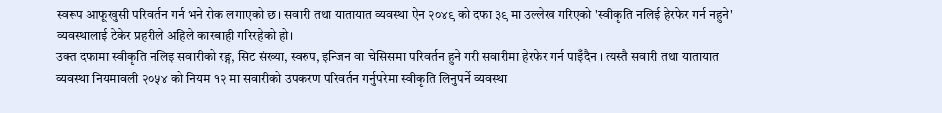स्वरूप आफूखुसी परिवर्तन गर्न भने रोक लगाएको छ। सवारी तथा यातायात व्यवस्था ऐन २०४९ को दफा ३९ मा उल्लेख गरिएको 'स्वीकृति नलिई हेरफेर गर्न नहुने' व्यवस्थालाई टेकेर प्रहरीले अहिले कारबाही गरिरहेको हो।
उक्त दफामा स्वीकृति नलिइ सवारीको रङ्ग, सिट संख्या, स्वरुप, इन्जिन वा चेसिसमा परिवर्तन हुने गरी सवारीमा हेरफेर गर्न पाइँदैन । त्यस्तै सवारी तथा यातायात व्यवस्था नियमावली २०५४ को नियम १२ मा सवारीको उपकरण परिवर्तन गर्नुपरेमा स्वीकृति लिनुपर्ने व्यवस्था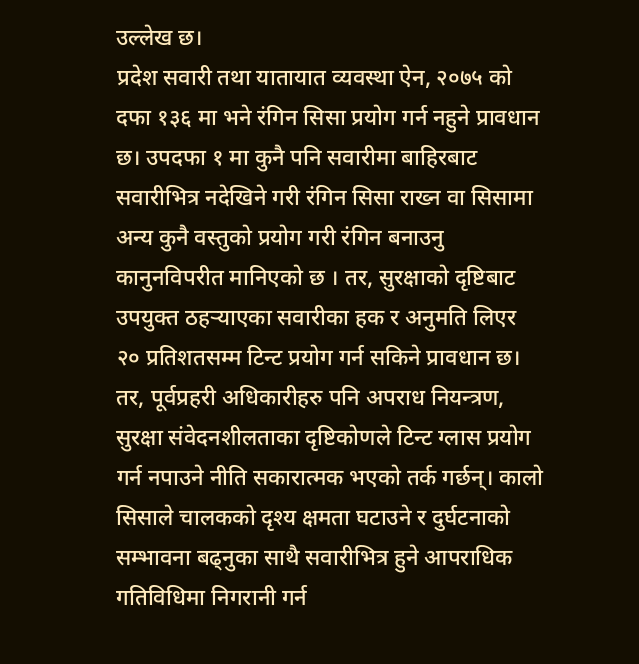उल्लेख छ।
प्रदेश सवारी तथा यातायात व्यवस्था ऐन, २०७५ को दफा १३६ मा भने रंगिन सिसा प्रयोग गर्न नहुने प्रावधान छ। उपदफा १ मा कुनै पनि सवारीमा बाहिरबाट सवारीभित्र नदेखिने गरी रंगिन सिसा राख्न वा सिसामा अन्य कुनै वस्तुको प्रयोग गरी रंगिन बनाउनु कानुनविपरीत मानिएको छ । तर, सुरक्षाको दृष्टिबाट उपयुक्त ठहऱ्याएका सवारीका हक र अनुमति लिएर २० प्रतिशतसम्म टिन्ट प्रयोग गर्न सकिने प्रावधान छ।
तर, पूर्वप्रहरी अधिकारीहरु पनि अपराध नियन्त्रण, सुरक्षा संवेदनशीलताका दृष्टिकोणले टिन्ट ग्लास प्रयोग गर्न नपाउने नीति सकारात्मक भएको तर्क गर्छन्। कालो सिसाले चालकको दृश्य क्षमता घटाउने र दुर्घटनाको सम्भावना बढ्नुका साथै सवारीभित्र हुने आपराधिक गतिविधिमा निगरानी गर्न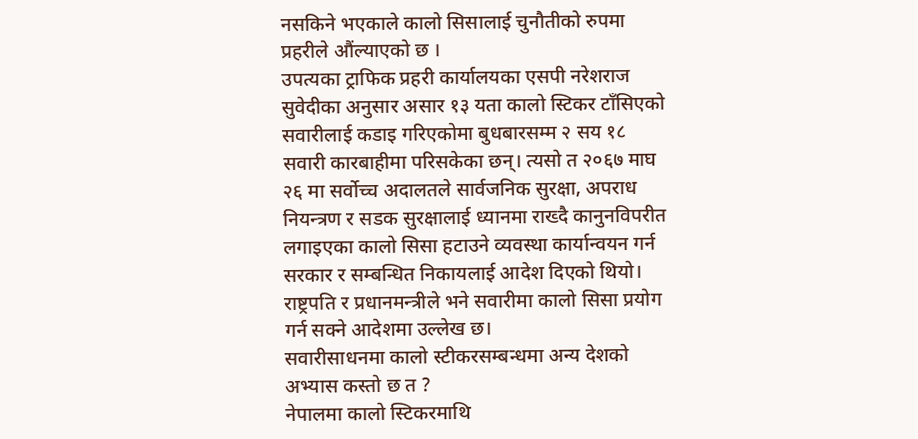नसकिने भएकाले कालो सिसालाई चुनौतीको रुपमा प्रहरीले औंल्याएको छ ।
उपत्यका ट्राफिक प्रहरी कार्यालयका एसपी नरेशराज सुवेदीका अनुसार असार १३ यता कालो स्टिकर टाँसिएको सवारीलाई कडाइ गरिएकोमा बुधबारसम्म २ सय १८ सवारी कारबाहीमा परिसकेका छन्। त्यसो त २०६७ माघ २६ मा सर्वोच्च अदालतले सार्वजनिक सुरक्षा, अपराध नियन्त्रण र सडक सुरक्षालाई ध्यानमा राख्दै कानुनविपरीत लगाइएका कालो सिसा हटाउने व्यवस्था कार्यान्वयन गर्न सरकार र सम्बन्धित निकायलाई आदेश दिएको थियो।
राष्ट्रपति र प्रधानमन्त्रीले भने सवारीमा कालो सिसा प्रयोग गर्न सक्ने आदेशमा उल्लेख छ।
सवारीसाधनमा कालो स्टीकरसम्बन्धमा अन्य देशको अभ्यास कस्तो छ त ?
नेपालमा कालो स्टिकरमाथि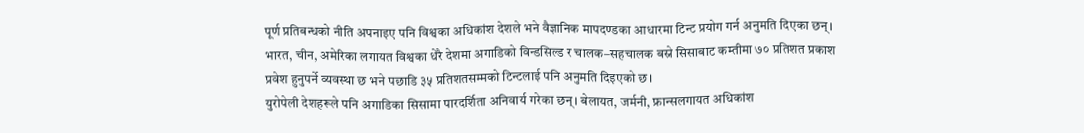पूर्ण प्रतिबन्धको नीति अपनाइए पनि विश्वका अधिकांश देशले भने वैज्ञानिक मापदण्डका आधारमा टिन्ट प्रयोग गर्न अनुमति दिएका छन्। भारत, चीन, अमेरिका लगायत विश्वका धेरै देशमा अगाडिको विन्डसिल्ड र चालक–सहचालक बस्ने सिसाबाट कम्तीमा ७० प्रतिशत प्रकाश प्रवेश हुनुपर्ने व्यवस्था छ भने पछाडि ३५ प्रतिशतसम्मको टिन्टलाई पनि अनुमति दिइएको छ।
युरोपेली देशहरूले पनि अगाडिका सिसामा पारदर्शिता अनिवार्य गरेका छन्। बेलायत, जर्मनी, फ्रान्सलगायत अधिकांश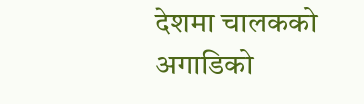देशमा चालकको अगाडिको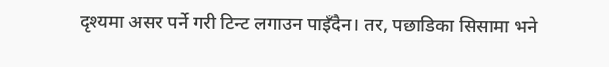दृश्यमा असर पर्ने गरी टिन्ट लगाउन पाइँदैन। तर, पछाडिका सिसामा भने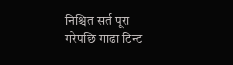निश्चित सर्त पूरा गरेपछि गाढा टिन्ट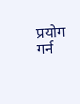प्रयोग गर्न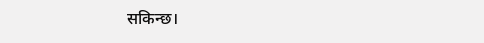सकिन्छ।